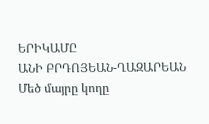ԵՐԻԿԱՄԸ
ԱՆԻ ԲՐԴՈՅԵԱՆ-ՂԱԶԱՐԵԱՆ
Մեծ մայրը կողը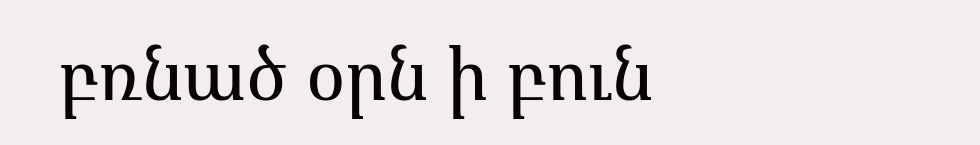բռնած օրն ի բուն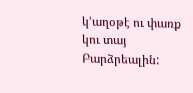կ՚աղօթէ ու փառք կու տայ Բարձրեալին: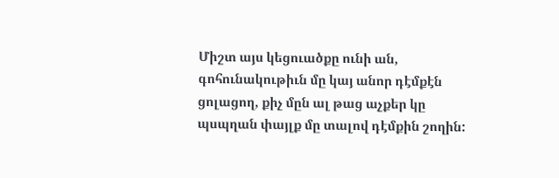Միշտ այս կեցուածքը ունի ան, գոհունակութիւն մը կայ անոր դէմքէն ցոլացող, քիչ մըն ալ թաց աչքեր կը պսպղան փայլք մը տալով դէմքին շողին: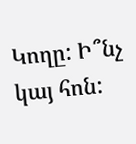Կողը: Ի՞նչ կայ հոն: